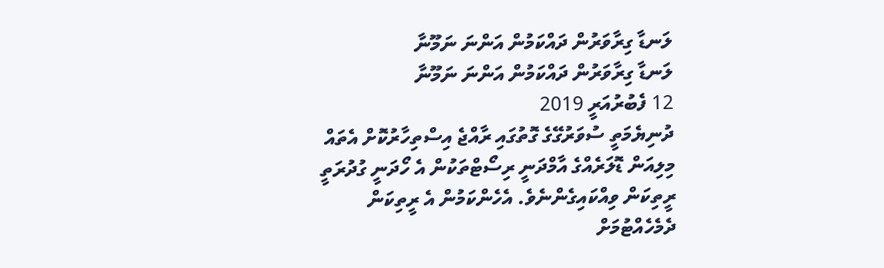ލަނޑާ ގިރާވަރުން ދައްކަމުން އަންނަ ނަމޫނާ
ލަނޑާ ގިރާވަރުން ދައްކަމުން އަންނަ ނަމޫނާ
12 ފެބުރުއަރީ 2019
ދުނިޔެމަތީ ސުވަރުގޭގެ ގޮތުގައި ރާއްޖެ އިސްތިހާރުކޮށް އެތައް މިލިއަން ޑޮލަރެއްގެ އާމްދަނީ ރިސޯޓްތަކުން އެ ހޯދަނީ ގުދުރަތީ ރީތިކަން ވިއްކައިގެންނެވެ. އެހެންކަމުން އެ ރީތިކަން ދެމެހެއްޓުމަށް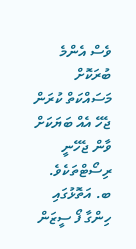ވެސް އެންމެ ބުރަކޮށް މަސައްކަތް ކުރަން ޖެހޭ އެއް ބަޔަކަށް ވާން ޖެހޭނީ ރިސޯޓްތަކެވެ. ބ. އަތޮޅުގައި ހިންގާ ފޯ ސީޒަން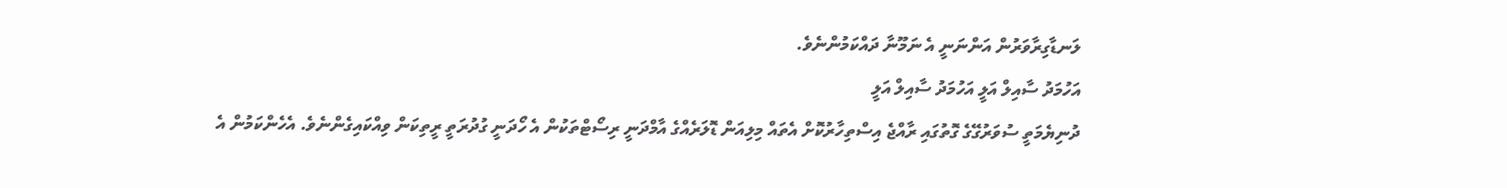ލަނޑާގިރާވަރުން އަންނަނީ އެ ނަމޫނާ ދައްކަމުންނެވެ.
އަހުމަދު ސާއިލް އަލީ އަހުމަދު ސާއިލް އަލީ
ދުނިޔެމަތީ ސުވަރުގޭގެ ގޮތުގައި ރާއްޖެ އިސްތިހާރުކޮށް އެތައް މިލިއަން ޑޮލަރެއްގެ އާމްދަނީ ރިސޯޓްތަކުން އެ ހޯދަނީ ގުދުރަތީ ރީތިކަން ވިއްކައިގެންނެވެ. އެހެންކަމުން އެ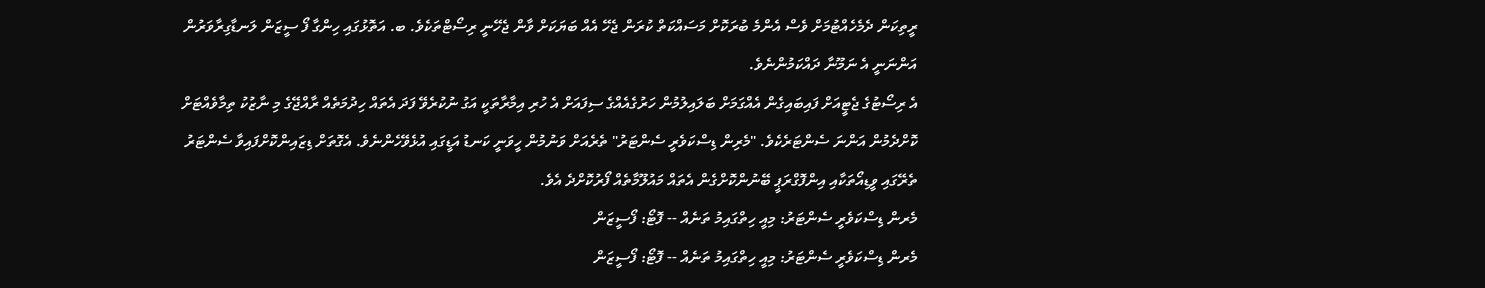ރީތިކަން ދެމެހެއްޓުމަށް ވެސް އެންމެ ބުރަކޮށް މަސައްކަތް ކުރަން ޖެހޭ އެއް ބަޔަކަށް ވާން ޖެހޭނީ ރިސޯޓްތަކެވެ. ބ. އަތޮޅުގައި ހިންގާ ފޯ ސީޒަން ލަނޑާގިރާވަރުން އަންނަނީ އެ ނަމޫނާ ދައްކަމުންނެވެ.
އެ ރިސޯޓުގެ ޖެޓީއަށް ފައިބައިގެން އެއްގަމަށް ބަލައިލުމުން ހަރުގެއެއްގެ ސިފައަށް އެ ހުރި އިމާރާތަކީ އަގު ނުކުރެވޭ ފަދަ އެތައް ހިދުމަތެއް ރާއްޖޭގެ މި ނާޒުކު ތިމާވެއްޓަށް ކޮށްދެމުން އަންނަ ސެންޓަރެކެވެ. "މެރިން ޑިސްކަވެރީ ސެންޓަރު" ތެރެއަށް ވަނުމުން ހީވަނީ ކަނޑު އަޑީގައި އުޅެވޭހެންނެވެ. އެގޮތަށް ޑިޒައިންކޮށްފައިވާ ސެންޓަރު ތެރޭގައި ވީޑިއޯތަކާއި އިންފޮގްރަޕީ ބޭނުންކޮށްގެން އެތައް މައުލޫމާތެއް ފޯރުކޮށްދެ އެވެ.
މެރން ޑިސްކަވެރީ ސެންޓަރު: މިއީ ހިތްގައިމު ތަނެއް -- ފޮޓޯ: ފޯސީޒަން
މެރން ޑިސްކަވެރީ ސެންޓަރު: މިއީ ހިތްގައިމު ތަނެއް -- ފޮޓޯ: ފޯސީޒަން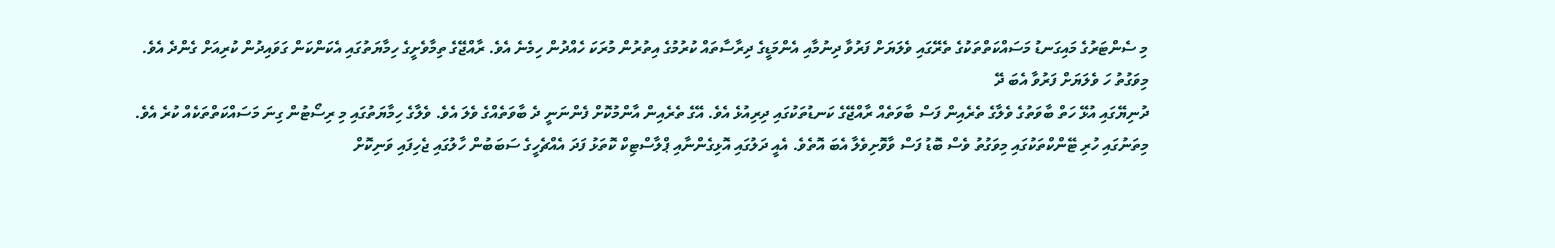މި ސެންޓަރުގެ މައިގަނޑު މަސައްކަތްތަކުގެ ތެރޭގައި ވެލަޔަށް ފަރުވާ ދިނުމާއި އެންމަޑީގެ ދިރާސާތައް ކުރުމުގެ އިތުރުން މުރަކަ ހެއްދުން ހިމެނެ އެވެ. ރާއްޖޭގެ ތިމާވެށީގެ ހިމާޔަތުގައި އެކަންކަން ގަވައިދުން ކުރިއަށް ގެންދެ އެވެ.
މިވަގުތު ހަ ވެލަޔަށް ފަރުވާ އެބަ ދޭ
ދުނިޔޭގައި އުޅޭ ހަތް ބާވަތުގެ ވެލާގެ ތެރެއިން ފަސް ބާވަތެއް ރާއްޖޭގެ ކަނޑުތަކުގައި ދިރިއުޅެ އެވެ. އޭގެ ތެރެއިން އާންމުކޮށް ފެންނަނީ ދެ ބާވަތެއްގެ ވެލަ އެވެ. ވެލާގެ ހިމާޔަތުގައި މި ރިސޯޓުން ގިނަ މަސައްކަތްތަކެއް ކުރެ އެވެ.
މިތަނުގައި ހުރި ޓޭންކްތަކުގައި މިވަގުތު ވެސް ބޮޑު ފަސް ވާވޮށިވެލާ އެބަ އޮތެވެ. އެއީ ދަލުގައި އޮޅިގެންނާއި ޕްލާސްޓިކް ކޮތަޅު ފަދަ އެއްޗެހީގެ ސަބަބުން ހާލުގައި ޖެހިފައި ވަނިކޮށް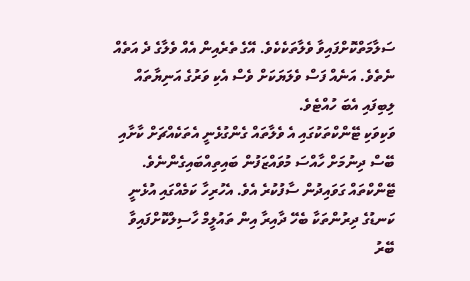ސަލާމަތްކޮށްފައިވާ ވެލާތަކެކެވެ. އޭގެ ތެރެއިން އެއް ވެލާގެ ދެ އަތެއް ނެތެވެ. އަނެއް ފަސް ވެލަޔަކަށް ވެސް އެކި ވަރުގެ އަނިޔާތައް ލިބިފައި އެބަ ހުއްޓެވެ.
ވަކިވަކި ޓޭންކްތަކުގައި އެ ވެލާތައް ގެންގުޅެނީ އެތަކެއްޗަށް ކާށާއި ބޭސް ދިނުމަށް ހާއްސަ މުވައްޒަފުން ބައިތިއްބައިގެންނެވެ. ޓޭންކްތައް ގަވައިދުން ސާފުކުރެ އެވެ. އެހުރިހާ ކަމެއްގައި އުޅެނީ ކަނޑުގެ ދިރުންތަކާ ބެހޭ ދާއިރާ އިން ތައުލީމް ހާސިލްކޮށްފައިވާ ބޭރު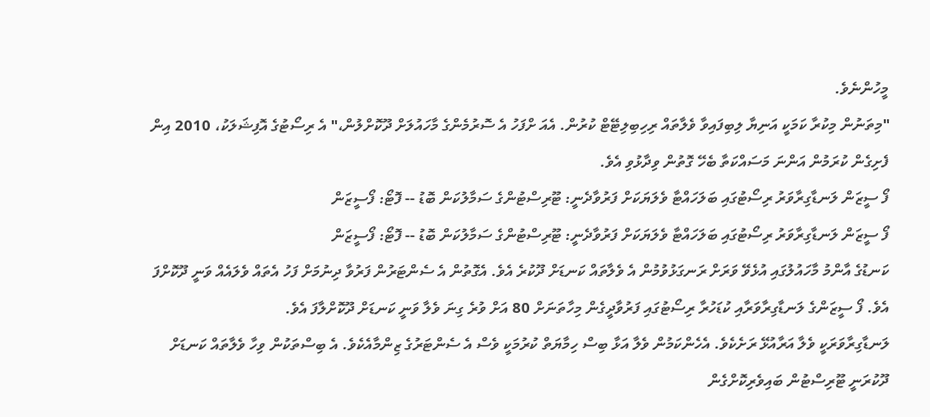މީހުންނެވެ.
"މިތަނުން މިކުރާ ކަމަކީ އަނިޔާ ލިބިފައިވާ ވެލާތައް ރިހިބިލިޓޭޓް ކުރުން. އެއަ ށްފަހު އެ ސޮރުމެންގެ މާހައުލަށް ދޫކޮށްލުން،" އެ ރިސޯޓުގެ އޮފިޝަލަކު، 2010 އިން ފެށިގެން ކުރަމުން އަންނަ މަސައްކަތާ ބެހޭ ގޮތުން ވިދާޅުވި އެވެ.
ފޯ ސީޒަން ލަނޑާގިރާވަރު ރިސޯޓުގައި ބަލަހައްޓާ ވެލަޔަކަށް ފަރުވާދެނީ: ޓޫރިސްޓުންގެ ސަމާލުކަން ބޮޑު -- ފޮޓޯ: ފޯސީޒަން
ފޯ ސީޒަން ލަނޑާގިރާވަރު ރިސޯޓުގައި ބަލަހައްޓާ ވެލަޔަކަށް ފަރުވާދެނީ: ޓޫރިސްޓުންގެ ސަމާލުކަން ބޮޑު -- ފޮޓޯ: ފޯސީޒަން
ކަނޑުގެ އާންމު މާހައުލުގައި އުޅެވޭ ވަރަށް ރަނގަޅުވުމުން އެ ވެލާތައް ކަނޑަށް ދޫކުރެ އެވެ. އެގޮތުން އެ ސެންޓަރުން ފަރުވާ ދިނުމަށް ފަހު އެތައް ވެލައެއް ވަނީ ދޫކޮށްފަ އެވެ. ފޯ ސީޒަންގެ ލަނޑާގިރާވަރާއި ކުޑަހުރާ ރިސޯޓުގައި ފަރުވާދީގެން މިހާތަނަށް 80 އަށް ވުރެ ގިނަ ވެލާ ވަނީ ކަނޑަށް ދޫކޮށްލާފަ އެވެ.
ލަނޑާގިރާވަރަކީ ވެލާ އަރާއުޅޭ ރަށެކެވެ. އެހެންކަމުން ވެލާ އަޅާ ބިސް ހިމާޔަތް ކުރުމަކީ ވެސް އެ ސެންޓަރުގެ ޒިންމާއެކެވެ. އެ ބިސްތަކުން ވިހާ ވެލާތައް ކަނޑަށް ދޫކުރަނީ ޓޫރިސްޓުން ބައިވެރިކޮށްގެން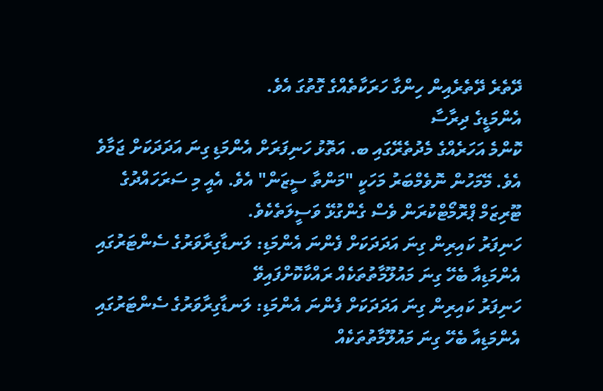ދޭތެރެ ދޭތެރެއިން ހިންގާ ހަރަކާތެއްގެ ގޮތުގަ އެވެ.
އެންމަޑީގެ ދިރާސާ
ކޮންމެ އަހަރެއްގެ މެދުތެރޭގައި ބ. އަތޮޅު ހަނިފަރަށް އެންމަޑި ގިނަ އަދަދަކަށް ޖަމާވެ އެވެ. މޭމަހުން ނޮވެމްބަރު މަހަކީ "މަންތާ ސީޒަން" އެވެ. އެއީ މި ސަރަހައްދުގެ ޓޫރިޒަމް ޕްރޮމޯޓްކުރަން ވެސް ގެންގުޅޭ ވަސީލަތެކެވެ.
ހަނިފަރު ކައިރިން ގިނަ އަދަދަކަށް ފެންނަ އެންމަޑި: ލަނޑާގިރާވަރުގެ ސެންޓަރުގައި އެންމަޑިއާ ބެހޭ ގިނަ މައުލޫމާތުތަކެއް ރައްކާކޮށްފައިވޭ
ހަނިފަރު ކައިރިން ގިނަ އަދަދަކަށް ފެންނަ އެންމަޑި: ލަނޑާގިރާވަރުގެ ސެންޓަރުގައި އެންމަޑިއާ ބެހޭ ގިނަ މައުލޫމާތުތަކެއް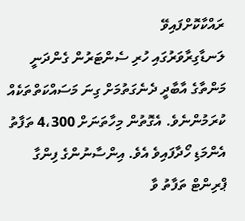ރައްކާކޮށްފައިވޭ
ލަނޑާގިރާވަރުގައި ހުރި ސެންޓަރުން ގެންދަނީ މަންތާގެ އާބާދީ ދެނެގަތުމަށް ގިނަ މަސައްކަތްތަކެއް ކުރަމުންނެވެ. އެގޮތުން މިހާތަނަށް 4،300 ތަފާތު އެންމަޑި ހޯދާފައިވެ އެވެ. އިންސާނުންގެ ފިންގާ ޕްރިންޓް ތަފާތު ވާ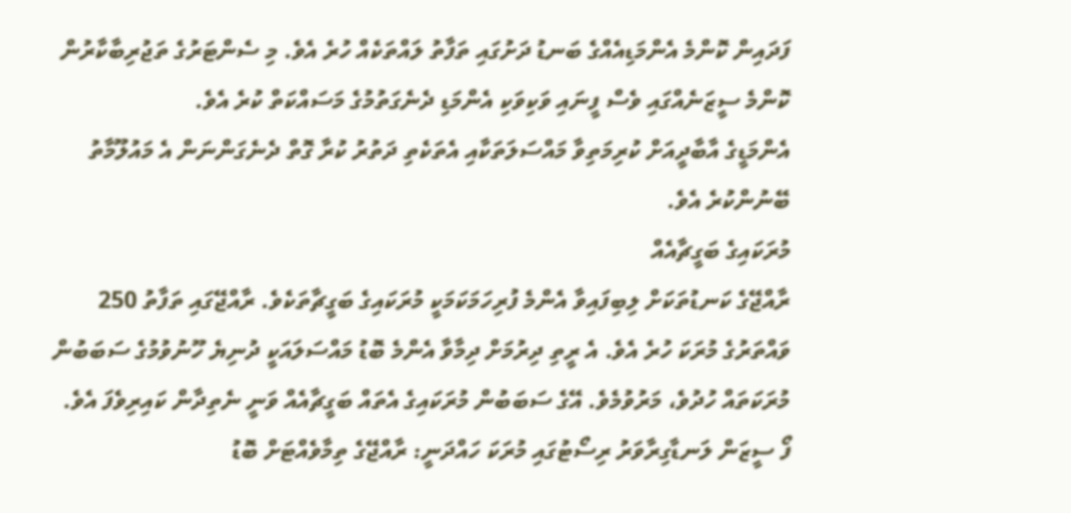ފަދައިން ކޮންމެ އެންމަޑިއެއްގެ ބަނޑު ދަށުގައި ތަފާތު ލައްތަކެއް ހުރެ އެވެ. މި ސެންޓަރުގެ ތަޖުރިބާކާރުން ކޮންމެ ސީޒަނެއްގައި ވެސް ފީނައި ވަކިވަކި އެންމަޑި ދެނެގަތުމުގެ މަސައްކަތް ކުރެ އެވެ.
އެންމަޑީގެ އާބާދީއަށް ކުރިމަތިވާ މައްސަލަތަކާއި އެތަކެތި ދަތުރު ކުރާ ގޮތް ދެނެގަންނަން އެ މައުލޫމާތު ބޭނުންކުރެ އެވެ.
މުރަކައިގެ ބަގީޗާއެއް
ރާއްޖޭގެ ކަނޑުތަކަށް ލިބިފައިވާ އެންމެ ފުރިހަމަކަމަކީ މުރަކައިގެ ބަގީޗާތަކެވެ. ރާއްޖޭގައި ތަފާތު 250 ވައްތަރުގެ މުރަކަ ހުރެ އެވެ. އެ ރީތި ދިރުމަށް ދިމާވާ އެންމެ ބޮޑު މައްސަލައަކީ ދުނިޔެ ހޫނުވުމުގެ ސަބަބުން މުރަކަތައް ހުދުވެ، މަރުވުމެވެ. އޭގެ ސަބަބުން މުރަކައިގެ އެތައް ބަގީޗާއެއް ވަނީ ނެތިދާން ކައިރިވެފަ އެވެ.
ފޯ ސީޒަން ލަނޑާގިރާވަރު ރިސޯޓުގައި މުރަކަ ހައްދަނީ: ރާއްޖޭގެ ތިމާވެއްޓަށް ބޮޑު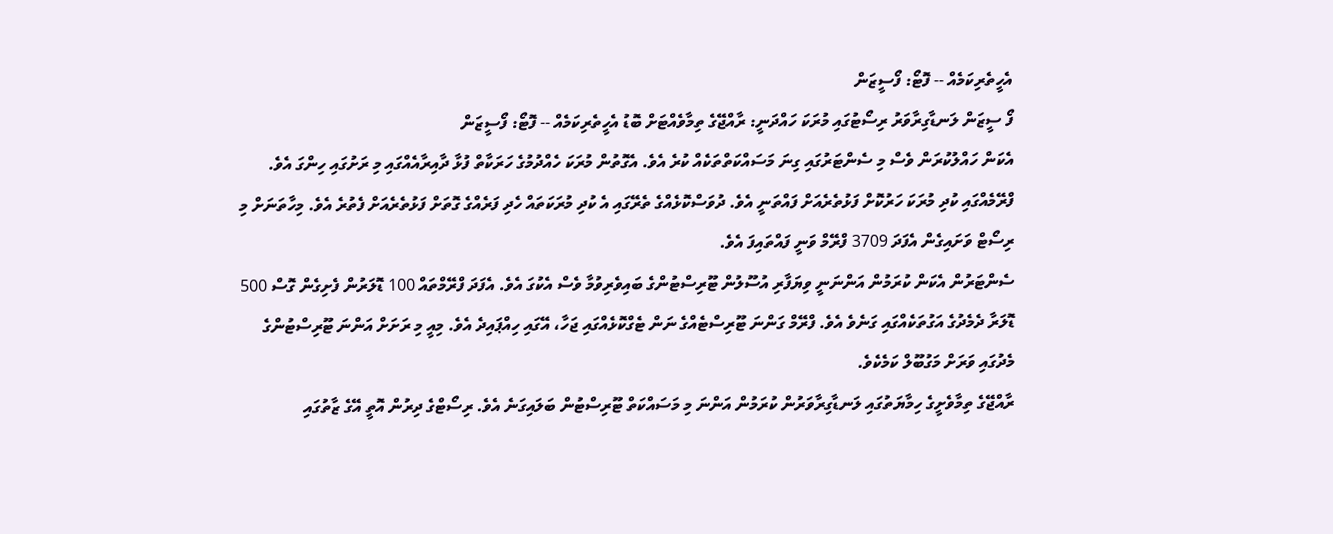އެހީތެރިކަމެއް -- ފޮޓޯ: ފޯސީޒަން
ފޯ ސީޒަން ލަނޑާގިރާވަރު ރިސޯޓުގައި މުރަކަ ހައްދަނީ: ރާއްޖޭގެ ތިމާވެއްޓަށް ބޮޑު އެހީތެރިކަމެއް -- ފޮޓޯ: ފޯސީޒަން
އެކަން ހައްލުކުރަން ވެސް މި ސެންޓަރުގައި ގިނަ މަސައްކަތްތަކެއް ކުރެ އެވެ. އެގޮތުން މުރަކަ ހެއްދުމުގެ ހަރަކާތް ފުޅާ ދާއިރާއެއްގައި މި ރަށުގައި ހިންގަ އެވެ. ފްރޭމެއްގައި ކުދި މުރަކަ ހަރުކޮށް ފަޅުތެރެއަށް ފައްތަނީ އެވެ. ދުވަސްކޮޅެއްގެ ތެރޭގައި އެ ކުދި މުރަކަތައް ހެދި ފަރެއްގެ ގޮތަށް ފަޅުތެރެއަށް ފެތުރެ އެވެ. މިހާތަނަށް މި ރިސޯޓް ވަށައިގެން އެފަދަ 3709 ފްރޭމް ވަނީ ފައްތައިފަ އެވެ.
ސެންޓަރުން އެކަން ކުރަމުން އަންނަނީ ވިޔަފާރި އުސޫލުން ޓޫރިސްޓުންގެ ބައިވެރިވުމާ ވެސް އެކުގަ އެވެ. އެފަދަ ފްރޭމްތައް 100 ޑޮލަރުން ފެށިގެން ގޮސް 500 ޑޮލަރާ ދެމެދުގެ އަގުތަކެއްގައި ގަނެވެ އެވެ. ފްރޭމް ގަންނަ ޓޫރިސްޓެއްގެ ނަން ޓެގްކޮޅެއްގައި ޖަހާ، އޭގައި ހިއްޕައިދެ އެވެ. މިއީ މި ރަށަށް އަންނަ ޓޫރިސްޓުންގެ މެދުގައި ވަރަށް މަގުބޫލް ކަމެކެވެ.
ރާއްޖޭގެ ތިމާވެށީގެ ހިމާޔަތުގައި ލަނޑާގިރާވަރުން ކުރަމުން އަންނަ މި މަސައްކަތް ޓޫރިސްޓުން ބަލައިގަނެ އެވެ. ރިސޯޓްގެ ދިރުން އޮތީ އޭގެ ޒާތުގައި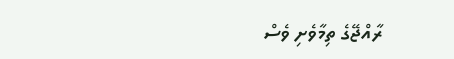ރާއްޖޭގެ ތިމާވެށި ވެސް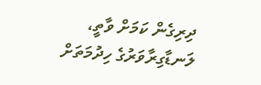ދިރިގެން ކަމަށް ވާތީ، ލަނޑާގިރާވަރުގެ ހިދުމަތަށް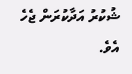ޝުކުރު އަދާކުރަން ޖެހެ އެވެ.